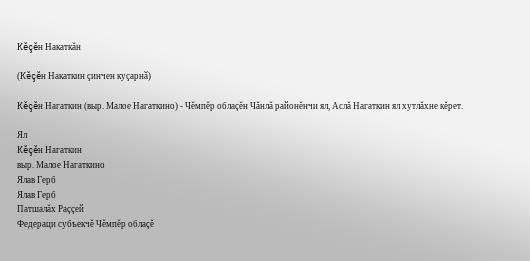Кĕçĕн Накаткăн

(Кĕçĕн Накаткин ҫинчен куҫарнӑ)

Кĕçĕн Нагаткин (выр. Малое Нагаткино) - Чĕмпĕр облаçĕн Чăнлă районĕнчи ял, Аслă Нагаткин ял хутлăхне кĕрет.

Ял
Кĕçĕн Нагаткин
выр. Малое Нагаткино
Ялав Герб
Ялав Герб
Патшалăх Раççей
Федераци субъекчĕ Чĕмпĕр облаçĕ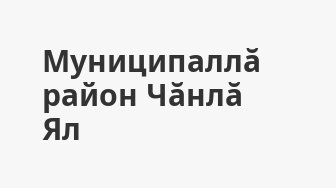Муниципаллă район Чăнлă
Ял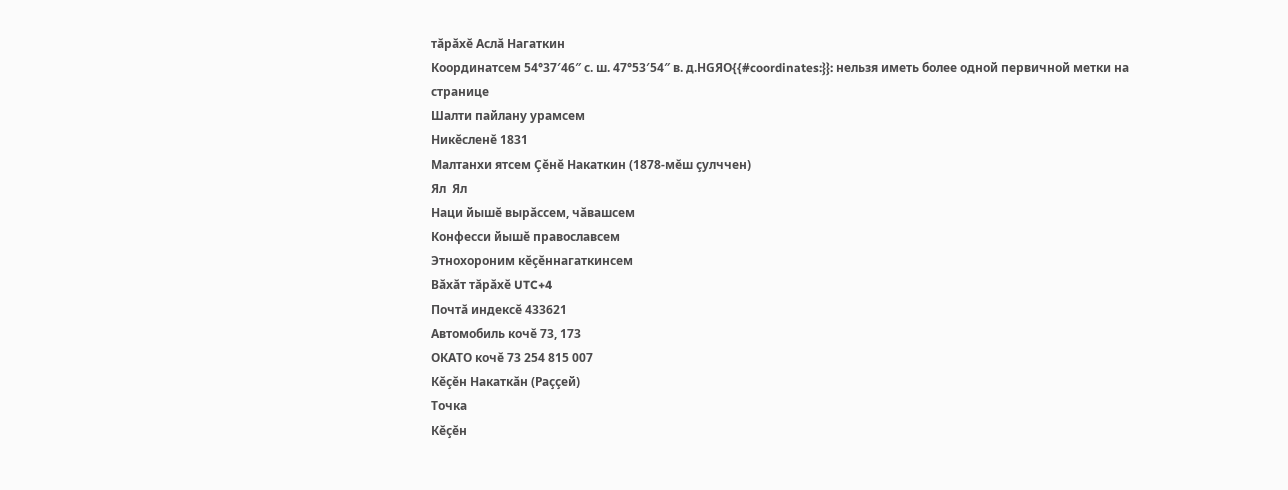тăрăхĕ Аслă Нагаткин
Координатсем 54°37′46″ с. ш. 47°53′54″ в. д.HGЯO{{#coordinates:}}: нельзя иметь более одной первичной метки на странице
Шалти пайлану урамсем
Никĕсленĕ 1831
Малтанхи ятсем Çĕнĕ Накаткин (1878-мĕш çулччен)
Ял  Ял
Наци йышĕ вырăссем, чăвашсем
Конфесси йышĕ православсем
Этнохороним кĕçĕннагаткинсем
Вăхăт тăрăхĕ UTC+4
Почтă индексĕ 433621
Автомобиль кочĕ 73, 173
ОКАТО кочĕ 73 254 815 007
Кĕçĕн Накаткăн (Раççей)
Точка
Кĕçĕн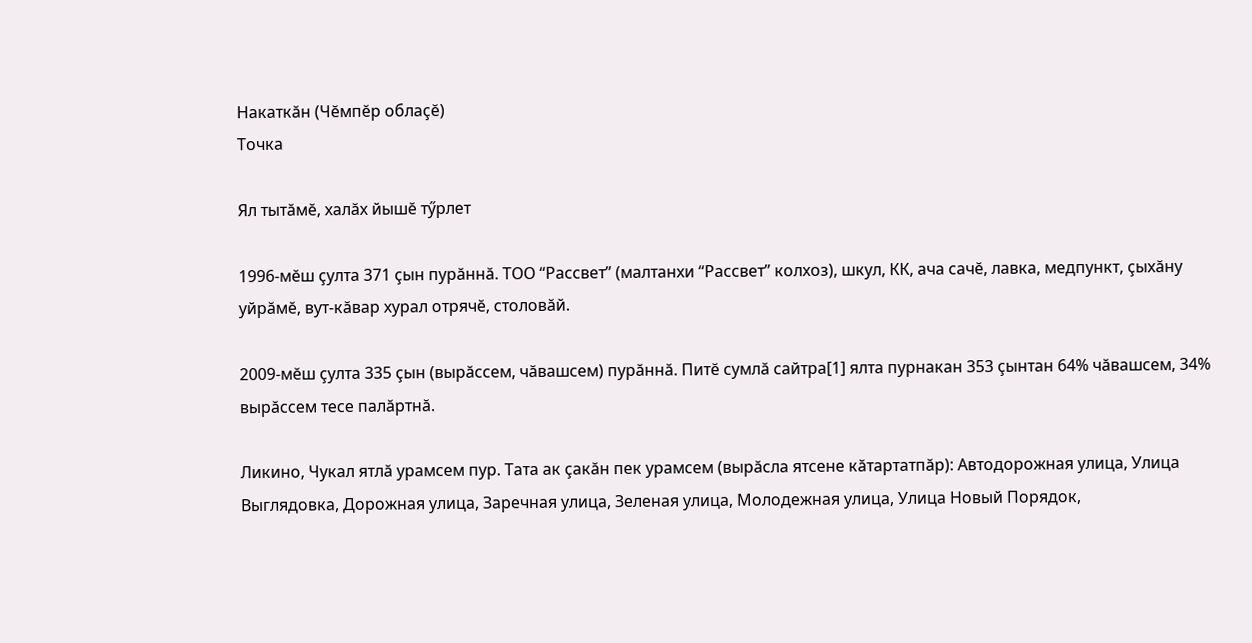Накаткăн (Чĕмпĕр облаçĕ)
Точка

Ял тытăмĕ, халăх йышĕ тӳрлет

1996-мĕш çулта 371 çын пурăннă. ТОО “Рассвет” (малтанхи “Рассвет” колхоз), шкул, КК, ача сачĕ, лавка, медпункт, çыхăну уйрăмĕ, вут-кăвар хурал отрячĕ, столовăй.

2009-мĕш çулта 335 çын (вырăссем, чăвашсем) пурăннă. Питĕ сумлă сайтра[1] ялта пурнакан 353 çынтан 64% чăвашсем, 34% вырăссем тесе палăртнă.

Ликино, Чукал ятлă урамсем пур. Тата ак çакăн пек урамсем (вырăсла ятсене кăтартатпăр): Автодорожная улица, Улица Выглядовка, Дорожная улица, Заречная улица, Зеленая улица, Молодежная улица, Улица Новый Порядок,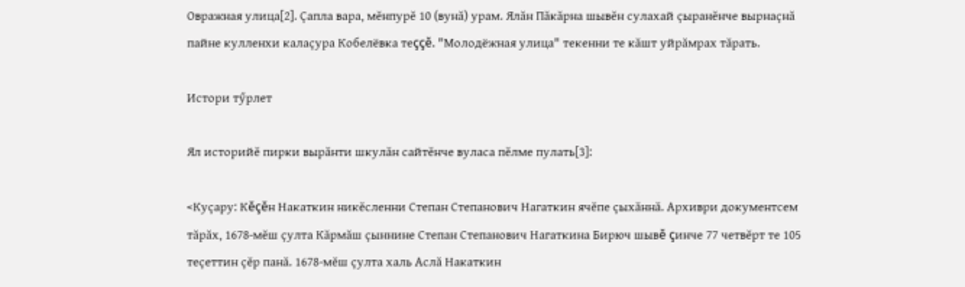Овражная улица[2]. Çапла вара, мĕнпурĕ 10 (вунă) урам. Ялăн Пăкăрна шывĕн сулахай çыранĕнче вырнаçнă пайне кулленхи калаçура Кобелёвка теççĕ. "Молодёжная улица" текенни те кăшт уйрăмрах тăрать.

Истори тӳрлет

Ял историйĕ пирки вырăнти шкулăн сайтĕнче вуласа пĕлме пулать[3]:

<Куçару: Кĕçĕн Накаткин никĕсленни Степан Степанович Нагаткин ячĕпе çыхăннă. Архиври документсем тăрăх, 1678-мĕш çулта Кăрмăш çыннине Степан Степанович Нагаткина Бирюч шывĕ çинче 77 четвĕрт те 105 теçеттин çĕр панă. 1678-мĕш çулта халь Аслă Накаткин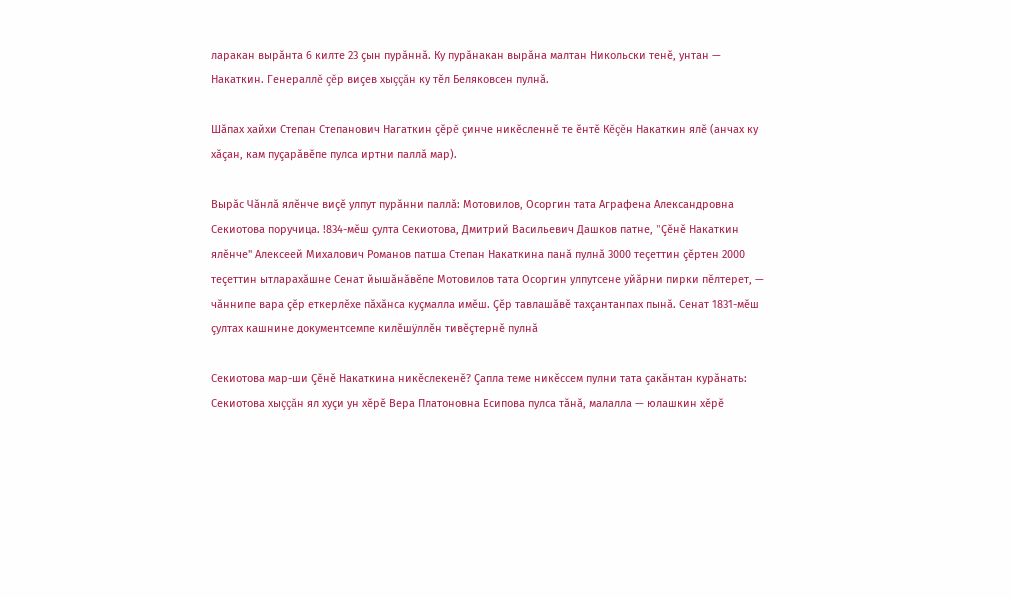ларакан вырăнта 6 килте 23 çын пурăннă. Ку пурăнакан вырăна малтан Никольски тенĕ, унтан — Накаткин. Генераллĕ çĕр виçев хыççăн ку тĕл Беляковсен пулнă.

Шăпах хайхи Степан Степанович Нагаткин çĕрĕ çинче никĕсленнĕ те ĕнтĕ Кĕçĕн Накаткин ялĕ (анчах ку хăçан, кам пуçарăвĕпе пулса иртни паллă мар).

Вырăс Чăнлă ялĕнче виçĕ улпут пурăнни паллă: Мотовилов, Осоргин тата Аграфена Александровна Секиотова поручица. !834-мĕш çулта Секиотова, Дмитрий Васильевич Дашков патне, "Çĕнĕ Накаткин ялĕнче" Алексеей Михалович Романов патша Степан Накаткина панă пулнă 3000 теçеттин çĕртен 2000 теçеттин ытларахăшне Сенат йышăнăвĕпе Мотовилов тата Осоргин улпутсене уйăрни пирки пĕлтерет, — чăннипе вара çĕр еткерлĕхе пăхăнса куçмалла имĕш. Çĕр тавлашăвĕ тахçантанпах пынă. Сенат 1831-мĕш çултах кашнине документсемпе килĕшÿллĕн тивĕçтернĕ пулнă

Секиотова мар-ши Çĕнĕ Накаткина никĕслекенĕ? Çапла теме никĕссем пулни тата çакăнтан курăнать: Секиотова хыççăн ял хуçи ун хĕрĕ Вера Платоновна Есипова пулса тăнă, малалла — юлашкин хĕрĕ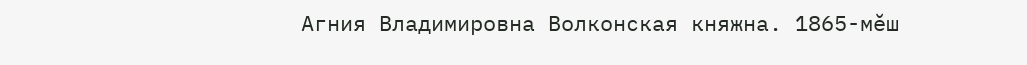Агния Владимировна Волконская княжна. 1865-мĕш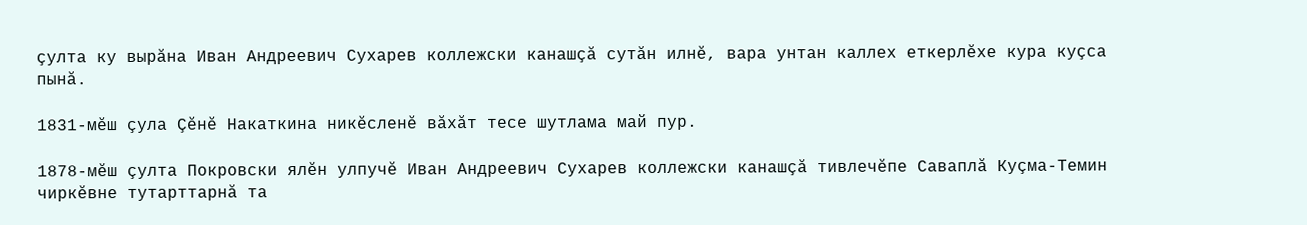çулта ку вырăна Иван Андреевич Сухарев коллежски канашçă сутăн илнĕ, вара унтан каллех еткерлĕхе кура куçса пынă.

1831-мĕш çула Çĕнĕ Накаткина никĕсленĕ вăхăт тесе шутлама май пур.

1878-мĕш çулта Покровски ялĕн улпучĕ Иван Андреевич Сухарев коллежски канашçă тивлечĕпе Саваплă Куçма-Темин чиркĕвне тутарттарнă та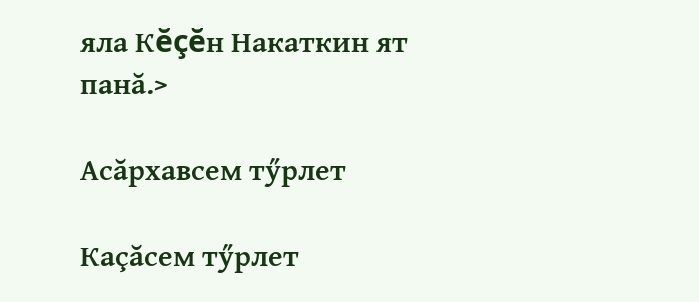яла Кĕçĕн Накаткин ят панă.>

Асăрхавсем тӳрлет

Каçăсем тӳрлет